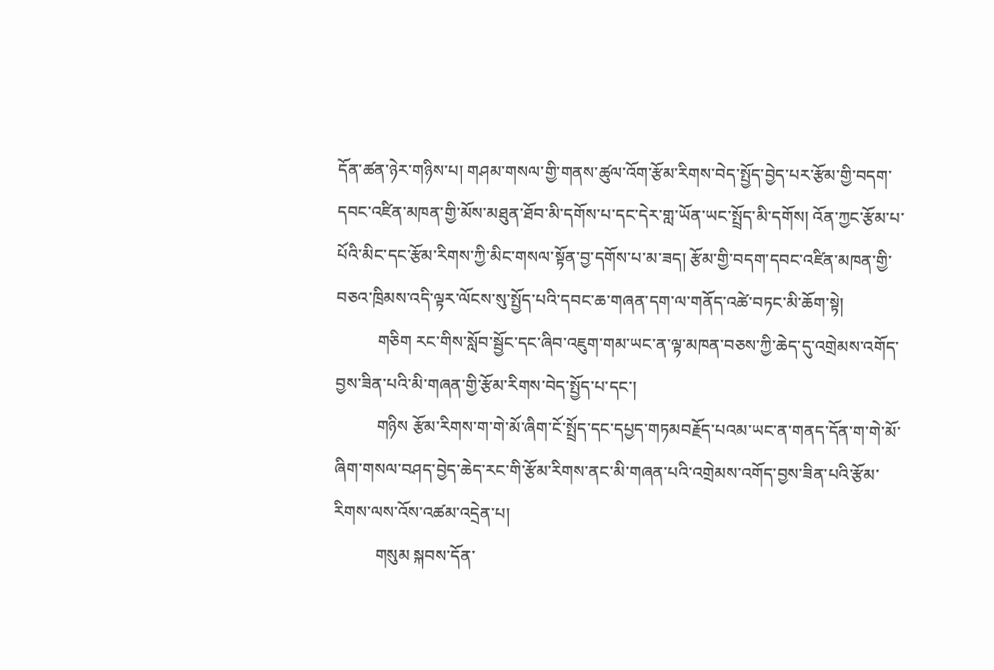དོན་ཚན་ཉེར་གཉིས་པ། གཤམ་གསལ་གྱི་གནས་ཚུལ་འོག་རྩོམ་རིགས་བེད་སྤྱོད་བྱེད་པར་རྩོམ་གྱི་བདག་དབང་འཛིན་མཁན་གྱི་མོས་མཐུན་ཐོབ་མི་དགོས་པ་དང་དེར་གླ་ཡོན་ཡང་སྤྲོད་མི་དགོས། འོན་ཀྱང་རྩོམ་པ་པོའི་མིང་དང་རྩོམ་རིགས་ཀྱི་མིང་གསལ་སྟོན་བྱ་དགོས་པ་མ་ཟད། རྩོམ་གྱི་བདག་དབང་འཛིན་མཁན་གྱི་བཅའ་ཁྲིམས་འདི་ལྟར་ལོངས་སུ་སྤྱོད་པའི་དབང་ཆ་གཞན་དག་ལ་གནོད་འཚེ་བཏང་མི་ཆོག་སྟེ།
          གཅིག རང་གིས་སློབ་སྦྱོང་དང་ཞིབ་འཇུག་གམ་ཡང་ན་ལྟ་མཁན་བཅས་ཀྱི་ཆེད་དུ་འགྲེམས་འགོད་བྱས་ཟིན་པའི་མི་གཞན་གྱི་རྩོམ་རིགས་བེད་སྤྱོད་པ་དང་།
          གཉིས རྩོམ་རིགས་ག་གེ་མོ་ཞིག་ངོ་སྤྲོད་དང་དཔྱད་གཏམབརྗོད་པའམ་ཡང་ན་གནད་དོན་ག་གེ་མོ་ཞིག་གསལ་བཤད་བྱེད་ཆེད་རང་གི་རྩོམ་རིགས་ནང་མི་གཞན་པའི་འགྲེམས་འགོད་བྱས་ཟིན་པའི་རྩོམ་རིགས་ལས་འོས་འཚམ་འདྲེན་པ།
          གསུམ སྐབས་དོན་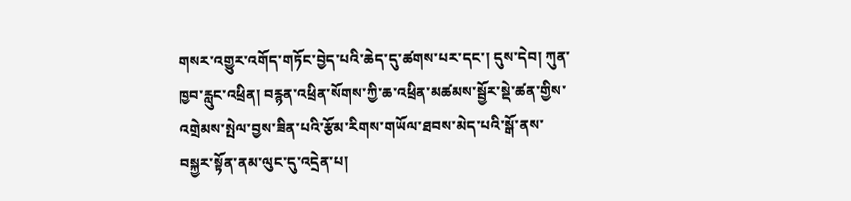གསར་འགྱུར་འགོད་གཏོང་བྱེད་པའི་ཆེད་དུ་ཚགས་པར་དང་། དུས་དེབ། ཀུན་ཁྱབ་རླུང་འཕྲིན། བརྙན་འཕྲིན་སོགས་ཀྱི་ཆ་འཕྲིན་མཚམས་སྦྱོར་སྡེ་ཚན་གྱིས་འགྲེམས་སྤེལ་བྱས་ཟིན་པའི་རྩོམ་རིགས་གཡོལ་ཐབས་མེད་པའི་སྒོ་ནས་བསྐྱར་སྟོན་ནམ་ལུང་དུ་འདྲེན་པ།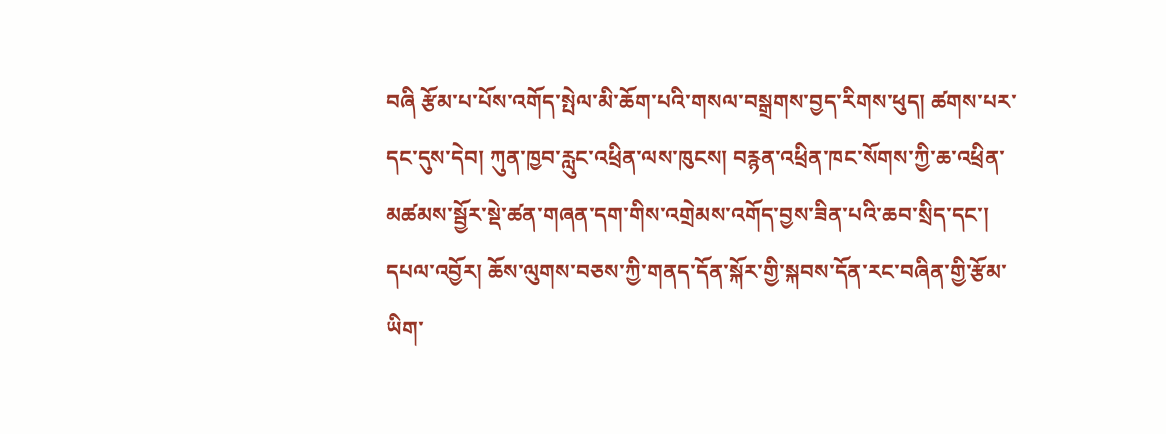བཞི རྩོམ་པ་པོས་འགོད་སྤེལ་མི་ཆོག་པའི་གསལ་བསྒྲགས་བྱད་རིགས་ཕུད། ཚགས་པར་དང་དུས་དེབ། ཀུན་ཁྱབ་རླུང་འཕྲིན་ལས་ཁུངས། བརྙན་འཕྲིན་ཁང་སོགས་ཀྱི་ཆ་འཕྲིན་མཚམས་སྦྱོར་སྡེ་ཚན་གཞན་དག་གིས་འགྲེམས་འགོད་བྱས་ཟིན་པའི་ཆབ་སྲིད་དང་། དཔལ་འབྱོར། ཆོས་ལུགས་བཅས་ཀྱི་གནད་དོན་སྐོར་གྱི་སྐབས་དོན་རང་བཞིན་གྱི་རྩོམ་ཡིག་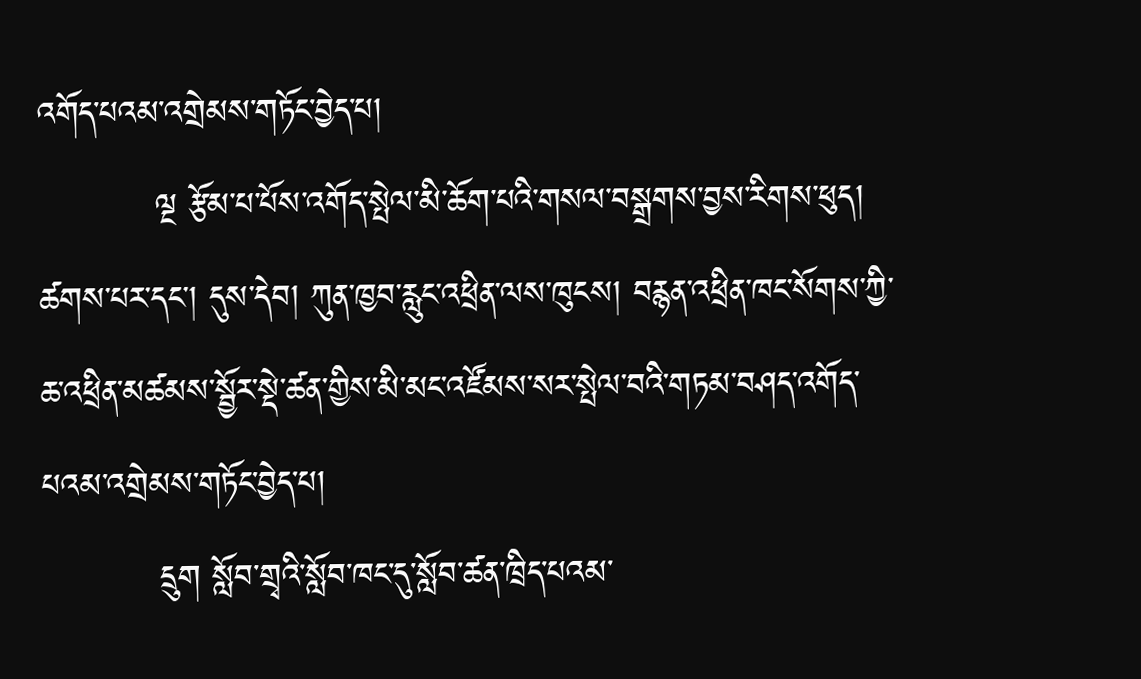འགོད་པའམ་འགྲེམས་གཏོང་བྱེད་པ།
          ལྔ རྩོམ་པ་པོས་འགོད་སྤེལ་མི་ཆོག་པའི་གསལ་བསྒྲགས་བྱས་རིགས་ཕུད། ཚགས་པར་དང་། དུས་དེབ། ཀུན་ཁྱབ་རླུང་འཕྲིན་ལས་ཁུངས། བརྙན་འཕྲིན་ཁང་སོགས་ཀྱི་ཆ་འཕྲིན་མཚམས་སྦྱོར་སྡེ་ཚན་གྱིས་མི་མང་འཛོམས་སར་སྤེལ་བའི་གཏམ་བཤད་འགོད་པའམ་འགྲེམས་གཏོང་བྱེད་པ།
          དྲུག སློབ་གྲྭའི་སློབ་ཁང་དུ་སློབ་ཚན་ཁྲིད་པའམ་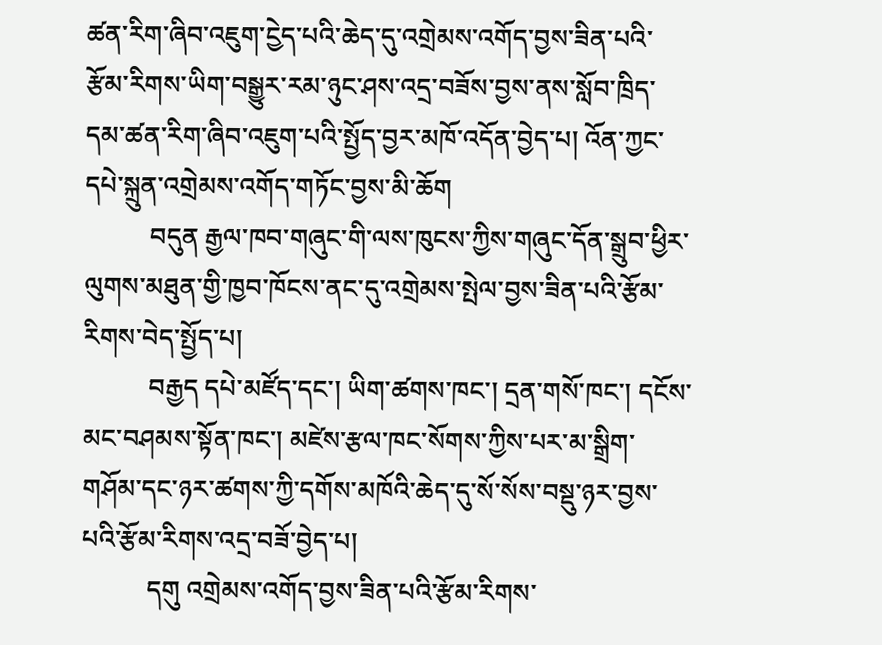ཚན་རིག་ཞིབ་འཇུག་ངྱེད་པའི་ཆེད་དུ་འགྲེམས་འགོད་བྱས་ཟིན་པའི་རྩོམ་རིགས་ཡིག་བསྒྱུར་རམ་ཉུང་ཤས་འདྲ་བཟོས་བྱས་ནས་སློབ་ཁྲིད་དམ་ཚན་རིག་ཞིབ་འཇུག་པའི་སྤྱོད་བྱར་མཁོ་འདོན་བྱེད་པ། འོན་ཀྱང་དཔེ་སྐྲུན་འགྲེམས་འགོད་གཏོང་བྱས་མི་ཆོག
          བདུན རྒྱལ་ཁབ་གཞུང་གི་ལས་ཁུངས་ཀྱིས་གཞུང་དོན་སྒྲུབ་ཕྱིར་ལུགས་མཐུན་གྱི་ཁྱབ་ཁོངས་ནང་དུ་འགྲེམས་སྤེལ་བྱས་ཟིན་པའི་རྩོམ་རིགས་བེད་སྤྱོད་པ།
          བརྒྱད དཔེ་མཛོད་དང་། ཡིག་ཚགས་ཁང་། དྲན་གསོ་ཁང་། དངོས་མང་བཤམས་སྟོན་ཁང་། མཛེས་རྩལ་ཁང་སོགས་ཀྱིས་པར་མ་སྒྲིག་གཤོམ་དང་ཉར་ཚགས་ཀྱི་དགོས་མཁོའི་ཆེད་དུ་སོ་སོས་བསྡུ་ཉར་བྱས་པའི་རྩོམ་རིགས་འདྲ་བཟོ་བྱེད་པ།
          དགུ འགྲེམས་འགོད་བྱས་ཟིན་པའི་རྩོམ་རིགས་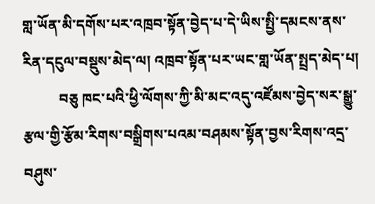གླ་ཡོན་མི་དགོས་པར་འཁྲབ་སྟོན་བྱེད་པ་དེ་ཡིས་སྤྱི་དམངས་ནས་རིན་དངུལ་བསྡུས་མེད་ལ། འཁྲབ་སྟོན་པར་ཡང་གླ་ཡོན་སྤྲད་མེད་པ།
          བཅུ ཁང་པའི་ཕྱི་ལོགས་ཀྱི་མི་མང་འདུ་འཛོམས་བྱེད་སར་སྒྱུ་རྩལ་གྱི་རྩོམ་རིགས་བསྒྲིགས་པའམ་བཤམས་སྟོན་བྱས་རིགས་འདྲ་བཤུས་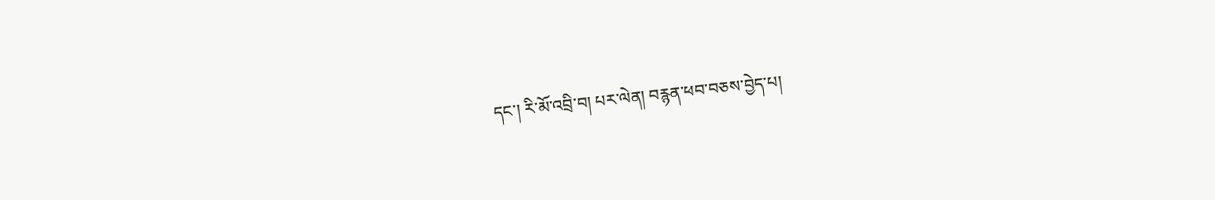དང་། རི་མོ་འབྲི་བ། པར་ལེན། བརྙན་ཕབ་བཅས་བྱེད་པ།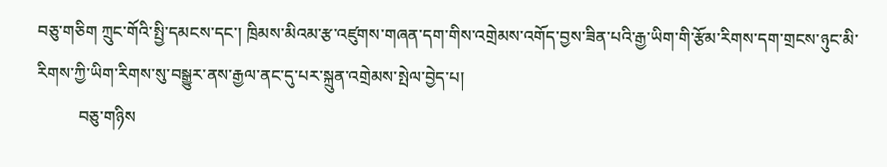བཅུ་གཅིག ཀྲུང་གོའི་སྤྱི་དམངས་དང་། ཁྲིམས་མིའམ་རྩ་འཛུགས་གཞན་དག་གིས་འགྲེམས་འགོད་བྱས་ཟིན་པའི་རྒྱ་ཡིག་གི་རྩོམ་རིགས་དག་གྲངས་ཉུང་མི་རིགས་ཀྱི་ཡིག་རིགས་སུ་བསྒྱུར་ནས་རྒྱལ་ནང་དུ་པར་སྐྲུན་འགྲེམས་སྤེལ་བྱེད་པ།
          བཅུ་གཉིས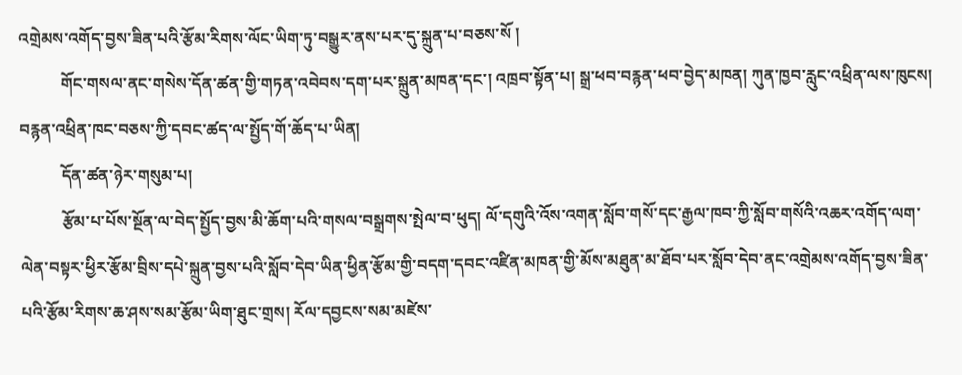འགྲེམས་འགོད་བྱས་ཟིན་པའི་རྩོམ་རིགས་ལོང་ཡིག་ཏུ་བསྒྱུར་ནས་པར་དུ་སྐྲུན་པ་བཅས་སོ །
          གོང་གསལ་ནང་གསེས་དོན་ཚན་གྱི་གཏན་འབེབས་དག་པར་སྐྲུན་མཁན་དང་། འཁྲབ་སྟོན་པ། སྒྲ་ཕབ་བརྙན་ཕབ་བྱེད་མཁན། ཀུན་ཁྱབ་རླུང་འཕྲིན་ལས་ཁུངས། བརྙན་འཕྲིན་ཁང་བཅས་ཀྱི་དབང་ཚད་ལ་སྤྱོད་གོ་ཆོད་པ་ཡིན།
          དོན་ཚན་ཉེར་གསུམ་པ།
          རྩོམ་པ་པོས་སྔོན་ལ་བེད་སྤྱོད་བྱས་མི་ཆོག་པའི་གསལ་བསྒྲགས་སྤེལ་བ་ཕུད། ལོ་དགུའི་འོས་འགན་སློབ་གསོ་དང་རྒྱལ་ཁབ་ཀྱི་སློབ་གསོའི་འཆར་འགོད་ལག་ལེན་བསྟར་ཕྱིར་རྩོམ་བྲིས་དཔེ་སྐྲུན་བྱས་པའི་སློབ་དེབ་ཡིན་ཕྱིན་རྩོམ་གྱི་བདག་དབང་འཛིན་མཁན་གྱི་མོས་མཐུན་མ་ཐོབ་པར་སློབ་དེབ་ནང་འགྲེམས་འགོད་བྱས་ཟིན་པའི་རྩོམ་རིགས་ཆ་ཤས་སམ་རྩོམ་ཡིག་ཐུང་གྲས། རོལ་དབྱངས་སམ་མཛེས་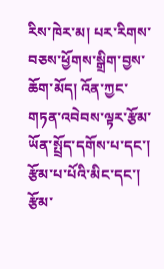རིས་ཁེར་མ། པར་རིགས་བཅས་ཕྱོགས་སྒྲིག་བྱས་ཆོག་མོད། འོན་ཀྱང་གཏན་འབེབས་ལྟར་རྩོམ་ཡོན་སྤྲོད་དགོས་པ་དང་། རྩོམ་པ་པོའི་མིང་དང་། རྩོམ་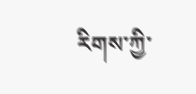རིགས་ཀྱི་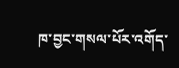ཁ་བྱང་གསལ་པོར་འགོད་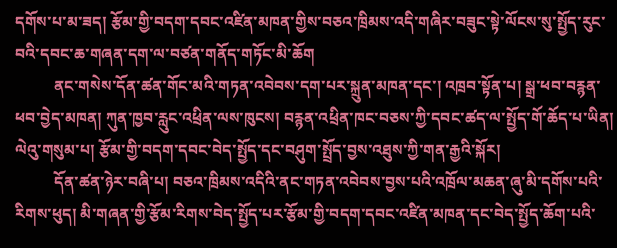དགོས་པ་མ་ཟད། རྩོམ་གྱི་བདག་དབང་འཛིན་མཁན་གྱིས་བཅའ་ཁྲིམས་འདི་གཞིར་བཟུང་སྟེ་ལོངས་སུ་སྤྱོད་རུང་བའི་དབང་ཆ་གཞན་དག་ལ་བཙན་གནོད་གཏོང་མི་ཆོག
          ནང་གསེས་དོན་ཚན་གོང་མའི་གཏན་འབེབས་དག་པར་སྐྲུན་མཁན་དང་། འཁྲབ་སྟོན་པ། སྒྲ་ཕབ་བརྙན་ཕབ་བྱེད་མཁན། ཀུན་ཁྱབ་རླུང་འཕྲིན་ལས་ཁུངས། བརྙན་འཕྲིན་ཁང་བཅས་ཀྱི་དབང་ཚད་ལ་སྤྱོད་གོ་ཆོད་པ་ཡིན།
ལེའུ་གསུམ་པ། རྩོམ་གྱི་བདག་དབང་བེད་སྤྱོད་དང་བཤུག་སྤྲོད་བྱས་འཐུས་ཀྱི་གན་རྒྱའི་སྐོར།
          དོན་ཚན་ཉེར་བཞི་པ། བཅའ་ཁྲིམས་འདིའི་ནང་གཏན་འབེབས་བྱས་པའི་འཁྲོལ་མཆན་ཞུ་མི་དགོས་པའི་རིགས་ཕུད། མི་གཞན་གྱི་རྩོམ་རིགས་བེད་སྤྱོད་པར་རྩོམ་གྱི་བདག་དབང་འཛིན་མཁན་དང་བེད་སྤྱོད་ཆོག་པའི་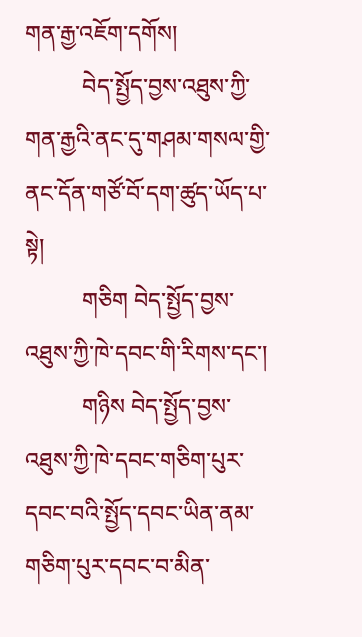གན་རྒྱ་འཇོག་དགོས།
          བེད་སྤྱོད་བྱས་འཐུས་ཀྱི་གན་རྒྱའི་ནང་དུ་གཤམ་གསལ་གྱི་ནང་དོན་གཙོ་བོ་དག་ཚུད་ཡོད་པ་སྟེ།
          གཅིག བེད་སྤྱོད་བྱས་འཐུས་ཀྱི་ཁེ་དབང་གི་རིགས་དང་།
          གཉིས བེད་སྤྱོད་བྱས་འཐུས་ཀྱི་ཁེ་དབང་གཅིག་པུར་དབང་བའི་སྤྱོད་དབང་ཡིན་ནམ་གཅིག་པུར་དབང་བ་མིན་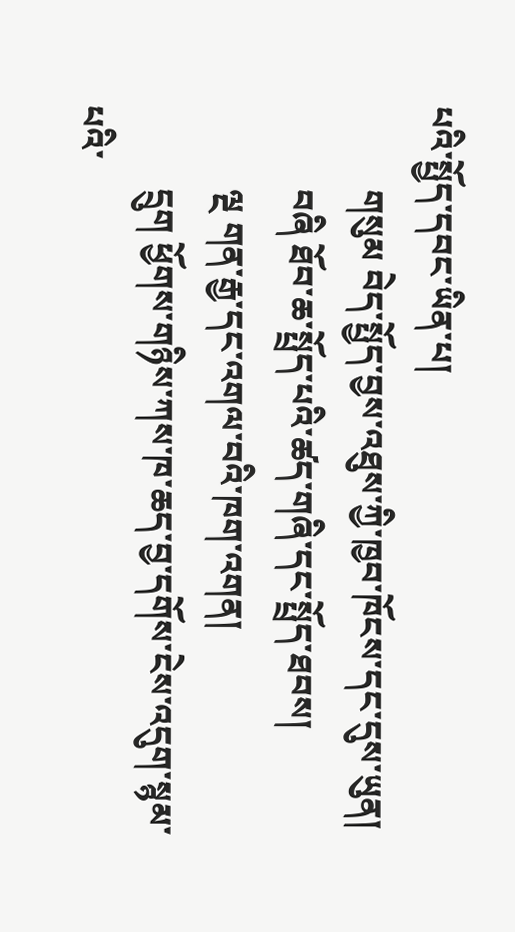པའི་སྤྱོད་དབང་ཡིན་པ།
          གསུམ བེད་སྤྱོད་བྱས་འཐུས་ཀྱི་ཁྱབ་ཁོངས་དང་དུས་ཡུན།
          བཞི ཐོབ་ཆ་སྤྲོད་པའི་ཚད་གཞི་དང་སྤྲོད་ཐབས།
          ལྔ གན་རྒྱ་དང་འགལ་བའི་ཁག་འགན།
          དྲུག ཕྱོགས་གཉིས་ཀས་ཁ་ཆད་བྱ་དགོས་ངེས་འདུག་སྙམ་པའི་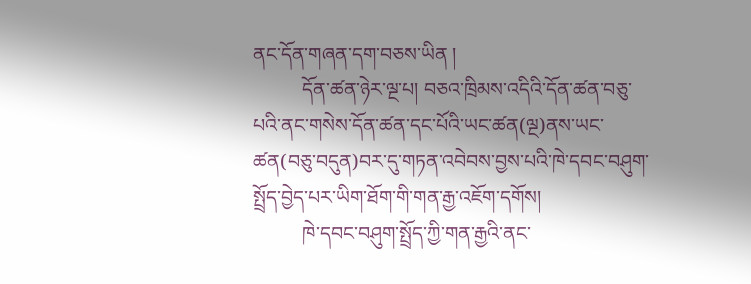ནང་དོན་གཞན་དག་བཅས་ཡིན །
          དོན་ཚན་ཉེར་ལྔ་པ། བཅའ་ཁྲིམས་འདིའི་དོན་ཚན་བཅུ་པའི་ནང་གསེས་དོན་ཚན་དང་པོའི་ཡང་ཚན(ལྔ)ནས་ཡང་ཚན(བཅུ་བདུན)བར་དུ་གཏན་འབེབས་བྱས་པའི་ཁེ་དབང་བཤུག་སྤྲོད་བྱེད་པར་ཡིག་ཐོག་གི་གན་རྒྱ་འཇོག་དགོས།
          ཁེ་དབང་བཤུག་སྤྲོད་ཀྱི་གན་རྒྱའི་ནང་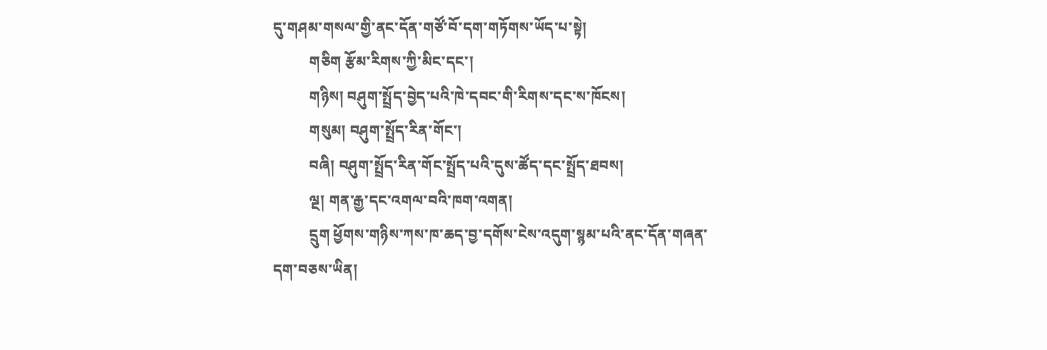དུ་གཤམ་གསལ་གྱི་ནང་དོན་གཙོ་བོ་དག་གཏོགས་ཡོད་པ་སྟེ།
          གཅིག རྩོམ་རིགས་ཀྱི་མིང་དང་།
          གཉིས། བཤུག་སྤྲོད་བྱེད་པའི་ཁེ་དབང་གི་རིགས་དང་ས་ཁོངས།
          གསུམ། བཤུག་སྤྲོད་རིན་གོང་།
          བཞི། བཤུག་སྤྲོད་རིན་གོང་སྤྲོད་པའི་དུས་ཚོད་དང་སྤྲོད་ཐབས།
          ལྔ། གན་རྒྱ་དང་འགལ་བའི་ཁག་འགན།
          དྲུག ཕྱོགས་གཉིས་ཀས་ཁ་ཆད་བྱ་དགོས་ངེས་འདུག་སྙམ་པའི་ནང་དོན་གཞན་དག་བཅས་ཡིན།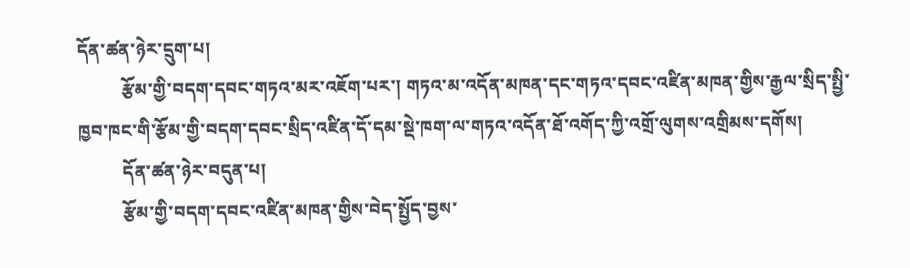དོན་ཚན་ཉེར་དྲུག་པ།
          རྩོམ་གྱི་བདག་དབང་གཏའ་མར་འཇོག་པར་། གཏའ་མ་འདོན་མཁན་དང་གཏའ་དབང་འཛིན་མཁན་གྱིས་རྒྱལ་སྲིད་སྤྱི་ཁྱབ་ཁང་གི་རྩོམ་གྱི་བདག་དབང་སྲིད་འཛིན་དོ་དམ་སྡེ་ཁག་ལ་གཏའ་འདོན་ཐོ་འགོད་ཀྱི་འགྲོ་ལུགས་འགྲིམས་དགོས།
          དོན་ཚན་ཉེར་བདུན་པ།
          རྩོམ་གྱི་བདག་དབང་འཛིན་མཁན་གྱིས་བེད་སྤྱོད་བྱས་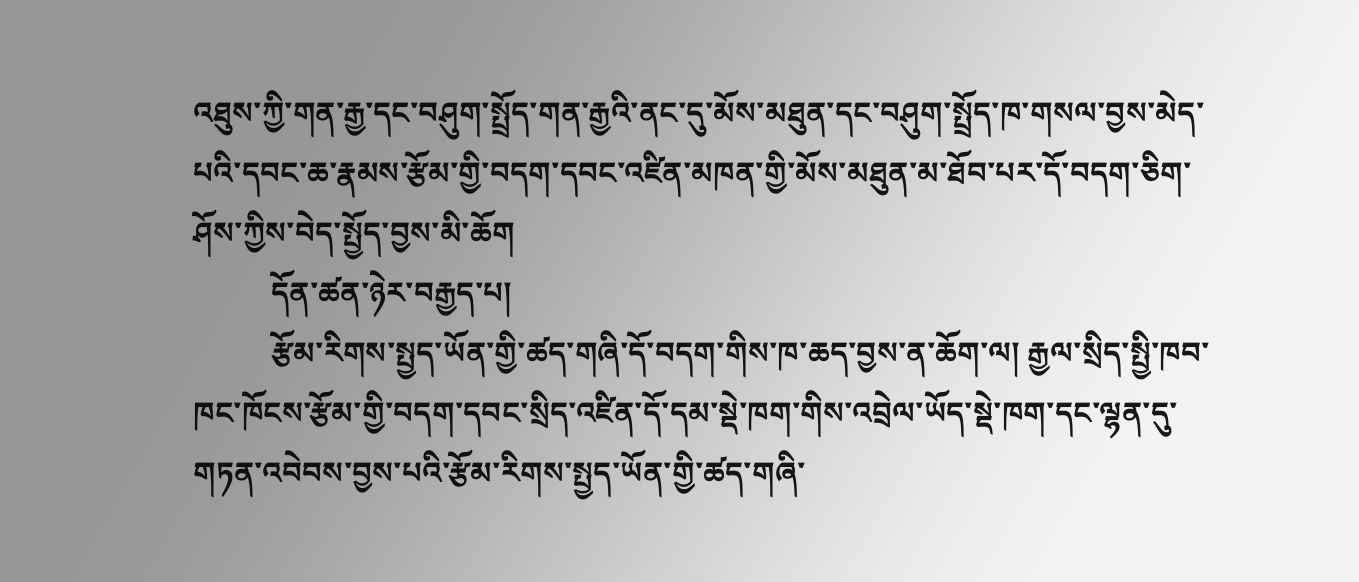འཐུས་ཀྱི་གན་རྒྱ་དང་བཤུག་སྤྲོད་གན་རྒྱའི་ནང་དུ་མོས་མཐུན་དང་བཤུག་སྤྲོད་ཁ་གསལ་བྱས་མེད་པའི་དབང་ཆ་རྣམས་རྩོམ་གྱི་བདག་དབང་འཛིན་མཁན་གྱི་མོས་མཐུན་མ་ཐོབ་པར་དོ་བདག་ཅིག་ཤོས་ཀྱིས་བེད་སྤྱོད་བྱས་མི་ཆོག
          དོན་ཚན་ཉེར་བརྒྱད་པ།
          རྩོམ་རིགས་སྤྱད་ཡོན་གྱི་ཚད་གཞི་དོ་བདག་གིས་ཁ་ཆད་བྱས་ན་ཆོག་ལ། རྒྱལ་སྲིད་སྤྱི་ཁབ་ཁང་ཁོངས་རྩོམ་གྱི་བདག་དབང་སྲིད་འཛིན་དོ་དམ་སྡེ་ཁག་གིས་འབྲེལ་ཡོད་སྡེ་ཁག་དང་ལྷན་དུ་གཏན་འབེབས་བྱས་པའི་རྩོམ་རིགས་སྤྱད་ཡོན་གྱི་ཚད་གཞི་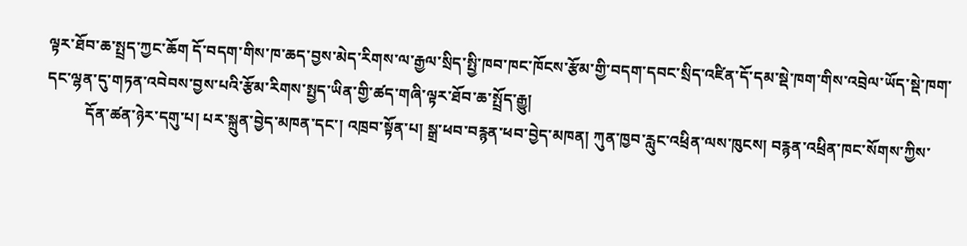ལྟར་ཐོབ་ཆ་སྤྲད་ཀྱང་ཆོག དོ་བདག་གིས་ཁ་ཆད་བྱས་མེད་རིགས་ལ་རྒྱལ་སྲིད་སྤྱི་ཁབ་ཁང་ཁོངས་རྩོམ་གྱི་བདག་དབང་སྲིད་འཛིན་དོ་དམ་སྡེ་ཁག་གིས་འབྲེལ་ཡོད་སྡེ་ཁག་དང་ལྷན་དུ་གཏན་འབེབས་བྱས་པའི་རྩོམ་རིགས་སྤྱད་ཡིན་གྱི་ཚད་གཞི་ལྟར་ཐོབ་ཆ་སྤྲོད་རྒྱུ།
          དོན་ཚན་ཉེར་དགུ་པ། པར་སྐྲུན་བྱེད་མཁན་དང་། འཁྲབ་སྟོན་པ། སྒྲ་ཕབ་བརྙན་ཕབ་བྱེད་མཁན། ཀུན་ཁྱབ་རླུང་འཕྲིན་ལས་ཁུངས། བརྙན་འཕྲིན་ཁང་སོགས་ཀྱིས་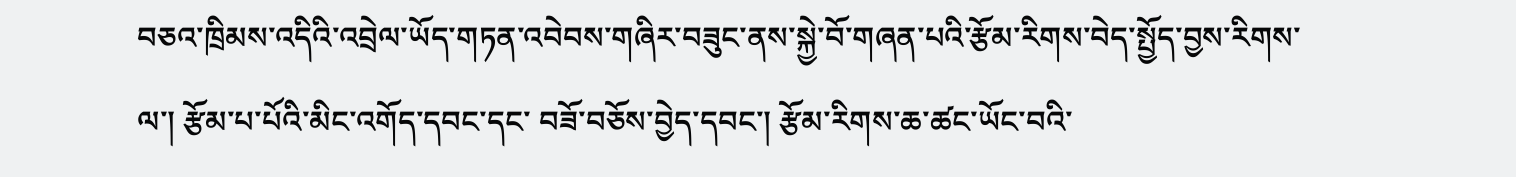བཅའ་ཁྲིམས་འདིའི་འབྲེལ་ཡོད་གཏན་འབེབས་གཞིར་བཟུང་ནས་སྐྱེ་བོ་གཞན་པའི་རྩོམ་རིགས་བེད་སྤྱོད་བྱས་རིགས་ལ་། རྩོམ་པ་པོའི་མིང་འགོད་དབང་དང་ བཟོ་བཅོས་བྱེད་དབང་། རྩོམ་རིགས་ཆ་ཚང་ཡོང་བའི་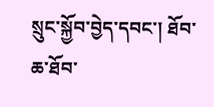སྲུང་སྐྱོབ་བྱེད་དབང་། ཐོབ་ཆ་ཐོབ་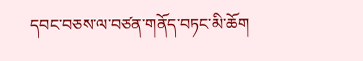དབང་བཅས་ལ་བཙན་གནོད་བཏང་མི་ཆོག